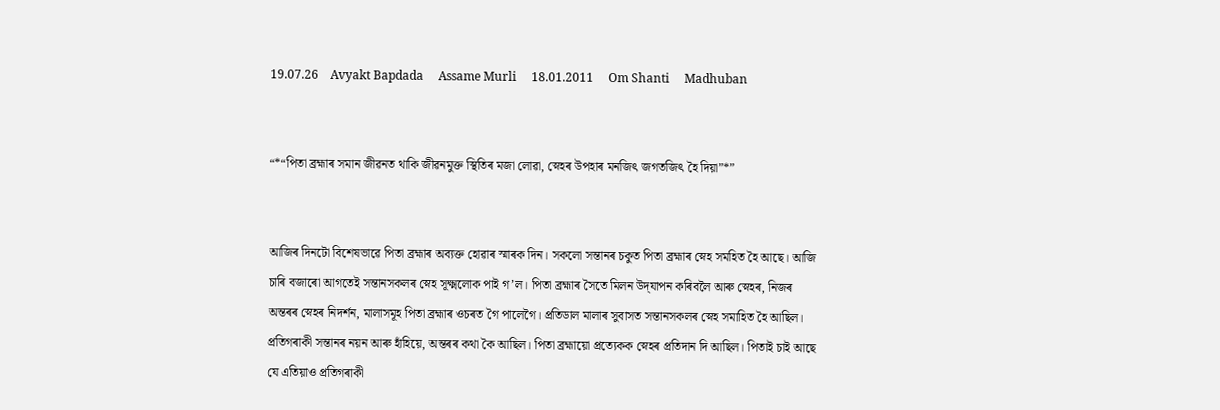19.07.26    Avyakt Bapdada     Assame Murli     18.01.2011     Om Shanti     Madhuban


“*“পিতা ব্ৰহ্মাৰ সমান জীৱনত থাকি জীৱনমুক্ত স্থিতিৰ মজা লোৱা, স্নেহৰ উপহাৰ মনজিৎ জগতজিৎ হৈ দিয়া”*”


আজিৰ দিনটো বিশেষভাৱে পিতা ব্ৰহ্মাৰ অব্যক্ত হোৱাৰ স্মাৰক দিন। সকলো সন্তানৰ চকুত পিতা ব্ৰহ্মাৰ স্নেহ সমহিত হৈ আছে। আজি চাৰি বজাৰো আগতেই সন্তানসকলৰ স্নেহ সূক্ষ্মলোক পাই গ’ল। পিতা ব্ৰহ্মাৰ সৈতে মিলন উদ্‌যাপন কৰিবলৈ আৰু স্নেহৰ, নিজৰ অন্তৰৰ স্নেহৰ নিদৰ্শন, মালাসমূহ পিতা ব্ৰহ্মাৰ ওচৰত গৈ পালেগৈ। প্ৰতিডাল মালাৰ সুবাসত সন্তানসকলৰ স্নেহ সমাহিত হৈ আছিল। প্ৰতিগৰাকী সন্তানৰ নয়ন আৰু হাঁহিয়ে, অন্তৰৰ কথা কৈ আছিল। পিতা ব্ৰহ্মায়ো প্ৰত্যেকক স্নেহৰ প্ৰতিদান দি আছিল। পিতাই চাই আছে যে এতিয়াও প্ৰতিগৰাকী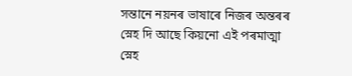সন্তানে নয়নৰ ভাষাৰে নিজৰ অন্তৰৰ স্নেহ দি আছে কিয়নো এই পৰমাত্মা স্নেহ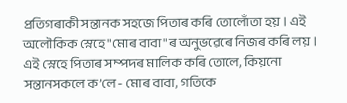প্ৰতিগৰাকী সন্তানক সহজে পিতাৰ কৰি তোলোঁতা হয়। এই অলৌকিক স্নেহে "মোৰ বাবা"ৰ অনুভৱেৰে নিজৰ কৰি লয়। এই স্নেহে পিতাৰ সম্পদৰ মালিক কৰি তোলে, কিয়নো সন্তানসকলে ক’লে - মোৰ বাবা, গতিকে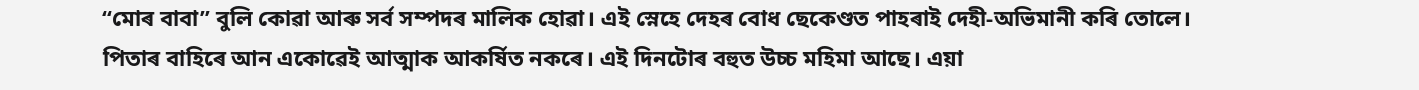“মোৰ বাবা” বুলি কোৱা আৰু সৰ্ব সম্পদৰ মালিক হোৱা। এই স্নেহে দেহৰ বোধ ছেকেণ্ডত পাহৰাই দেহী-অভিমানী কৰি তোলে। পিতাৰ বাহিৰে আন একোৱেই আত্মাক আকৰ্ষিত নকৰে। এই দিনটোৰ বহুত উচ্চ মহিমা আছে। এয়া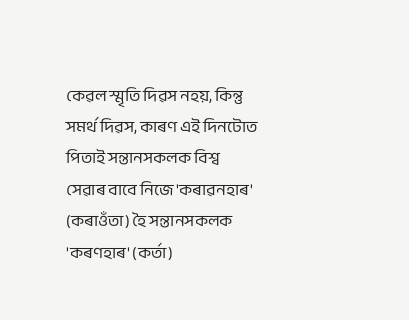কেৱল স্মৃতি দিৱস নহয়, কিন্তু সমৰ্থ দিৱস, কাৰণ এই দিনটোত পিতাই সন্তানসকলক বিশ্ব সেৱাৰ বাবে নিজে 'কৰাৱনহাৰ' (কৰাওঁতা) হৈ সন্তানসকলক 'কৰণহাৰ' (কৰ্তা)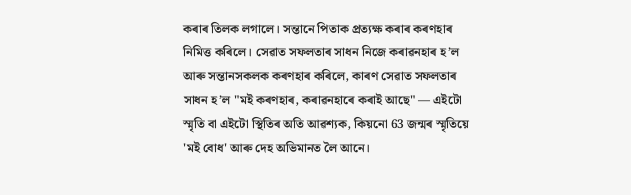কৰাৰ তিলক লগালে। সন্তানে পিতাক প্ৰত্যক্ষ কৰাৰ কৰণহাৰ নিমিত্ত কৰিলে। সেৱাত সফলতাৰ সাধন নিজে কৰাৱনহাৰ হ’ল আৰু সন্তানসকলক কৰণহাৰ কৰিলে, কাৰণ সেৱাত সফলতাৰ সাধন হ’ল "মই কৰণহাৰ, কৰাৱনহাৰে কৰাই আছে" — এইটো স্মৃতি বা এইটো স্থিতিৰ অতি আৱশ্যক, কিয়নো 63 জন্মৰ স্মৃতিয়ে 'মই বোধ' আৰু দেহ অভিমানত লৈ আনে।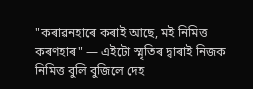"কৰাৱনহাৰে কৰাই আছে, মই নিমিত্ত কৰণহাৰ" — এইটো স্মৃতিৰ দ্বাৰাই নিজক নিমিত্ত বুলি বুজিলে দেহ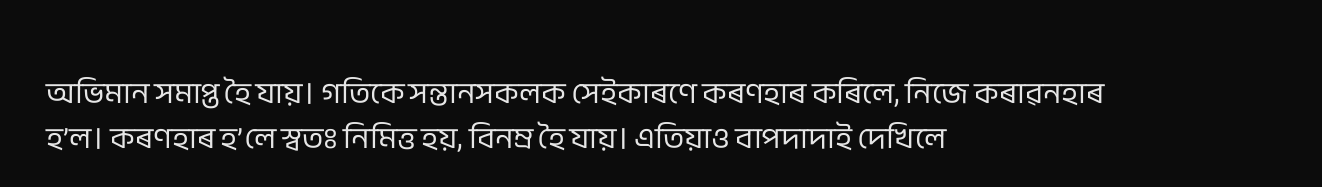অভিমান সমাপ্ত হৈ যায়। গতিকে সন্তানসকলক সেইকাৰণে কৰণহাৰ কৰিলে, নিজে কৰাৱনহাৰ হ’ল। কৰণহাৰ হ’লে স্বতঃ নিমিত্ত হয়, বিনম্ৰ হৈ যায়। এতিয়াও বাপদাদাই দেখিলে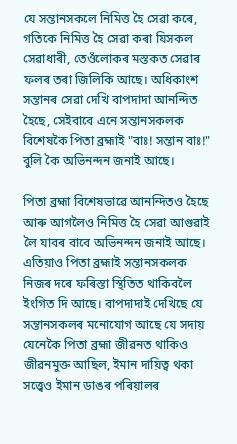যে সন্তানসকলে নিমিত্ত হৈ সেৱা কৰে, গতিকে নিমিত্ত হৈ সেৱা কৰা যিসকল সেৱাধাৰী, তেওঁলোকৰ মস্তকত সেৱাৰ ফলৰ তৰা জিলিকি আছে। অধিকাংশ সন্তানৰ সেৱা দেখি বাপদাদা আনন্দিত হৈছে, সেইবাবে এনে সন্তানসকলক বিশেষকৈ পিতা ব্ৰহ্মাই "বাঃ! সন্তান বাঃ!" বুলি কৈ অভিনন্দন জনাই আছে।

পিতা ব্ৰহ্মা বিশেষভাৱে আনন্দিতও হৈছে আৰু আগলৈও নিমিত্ত হৈ সেৱা আগুৱাই লৈ যাবৰ বাবে অভিনন্দন জনাই আছে। এতিয়াও পিতা ব্ৰহ্মাই সন্তানসকলক নিজৰ দৰে ফৰিস্তা স্থিতিত থাকিবলৈ ইংগিত দি আছে। বাপদাদাই দেখিছে যে সন্তানসকলৰ মনোযোগ আছে যে সদায় যেনেকৈ পিতা ব্ৰহ্মা জীৱনত থাকিও জীৱনমুক্ত আছিল, ইমান দায়িত্ব থকা সত্ত্বেও ইমান ডাঙৰ পৰিয়ালৰ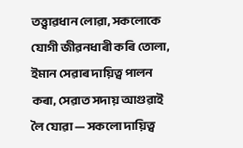তত্ত্বাৱধান লোৱা, সকলোকে যোগী জীৱনধাৰী কৰি তোলা, ইমান সেৱাৰ দায়িত্ব পালন কৰা, সেৱাত সদায় আগুৱাই লৈ যোৱা — সকলো দায়িত্ব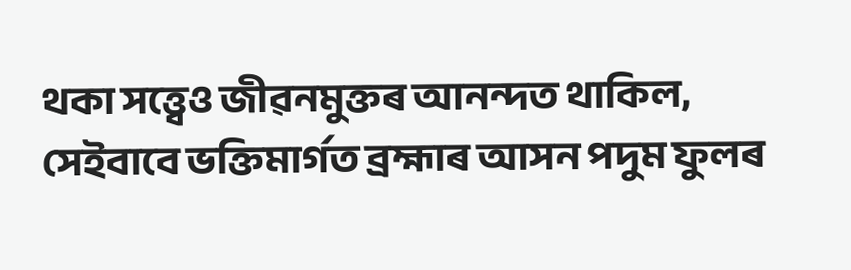থকা সত্ত্বেও জীৱনমুক্তৰ আনন্দত থাকিল, সেইবাবে ভক্তিমাৰ্গত ব্ৰহ্মাৰ আসন পদুম ফুলৰ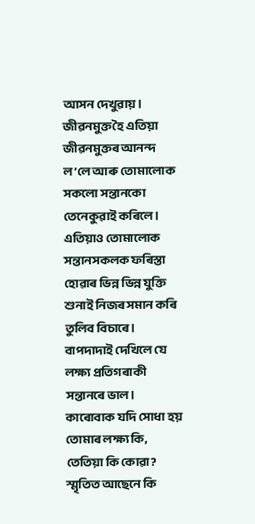আসন দেখুৱায়। জীৱনমুক্ত হৈ এতিয়া জীৱনমুক্তৰ আনন্দ ল’লে আৰু তোমালোক সকলো সন্তানকো তেনেকুৱাই কৰিলে। এতিয়াও তোমালোক সন্তানসকলক ফৰিস্তা হোৱাৰ ভিন্ন ভিন্ন যুক্তি শুনাই নিজৰ সমান কৰি তুলিব বিচাৰে। বাপদাদাই দেখিলে যে লক্ষ্য প্ৰতিগৰাকী সন্তানৰে ভাল। কাৰোবাক যদি সোধা হয় তোমাৰ লক্ষ্য কি, তেতিয়া কি কোৱা? স্মৃতিত আছেনে কি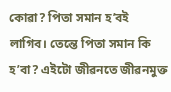কোৱা? পিতা সমান হ’বই লাগিব। তেন্তে পিতা সমান কি হ’বা? এইটো জীৱনতে জীৱনমুক্ত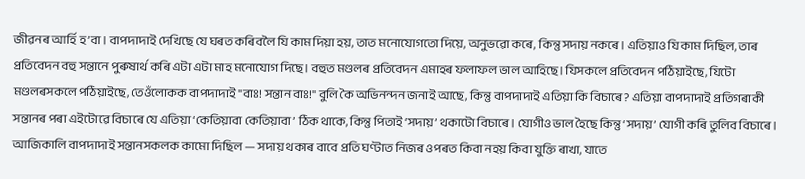জীৱনৰ আৰ্হি হ’বা। বাপদাদাই দেখিছে যে ঘৰত কৰিবলৈ যি কাম দিয়া হয়, তাত মনোযোগতো দিয়ে, অনুভৱো কৰে, কিন্তু সদায় নকৰে। এতিয়াও যি কাম দিছিল, তাৰ প্ৰতিবেদন বহু সন্তানে পুৰুষাৰ্থ কৰি এটা এটা মাহ মনোযোগ দিছে। বহুত মণ্ডলৰ প্ৰতিবেদন এমাহৰ ফলাফল ভাল আহিছে। যিসকলে প্ৰতিবেদন পঠিয়াইছে, যিটো মণ্ডলৰসকলে পঠিয়াইছে, তেওঁলোকক বাপদাদাই "বাঃ! সন্তান বাঃ!" বুলি কৈ অভিনন্দন জনাই আছে, কিন্তু বাপদাদাই এতিয়া কি বিচাৰে? এতিয়া বাপদাদাই প্ৰতিগৰাকী সন্তানৰ পৰা এইটোৱে বিচাৰে যে এতিয়া ‘কেতিয়াবা কেতিয়াবা’ ঠিক থাকে, কিন্তু পিতাই ‘সদায়’ থকাটো বিচাৰে। যোগীও ভাল হৈছে কিন্তু ‘সদায়’ যোগী কৰি তুলিব বিচাৰে। আজিকালি বাপদাদাই সন্তানসকলক কামো দিছিল — সদায় থকাৰ বাবে প্ৰতি ঘণ্টাত নিজৰ ওপৰত কিবা নহয় কিবা যুক্তি ৰাখা, যাতে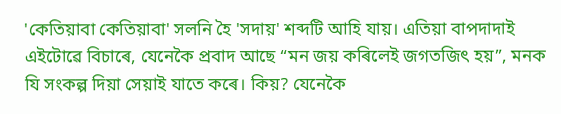'কেতিয়াবা কেতিয়াবা' সলনি হৈ 'সদায়' শব্দটি আহি যায়। এতিয়া বাপদাদাই এইটোৱে বিচাৰে, যেনেকৈ প্ৰবাদ আছে “মন জয় কৰিলেই জগতজিৎ হয়”, মনক যি সংকল্প দিয়া সেয়াই যাতে কৰে। কিয়? যেনেকৈ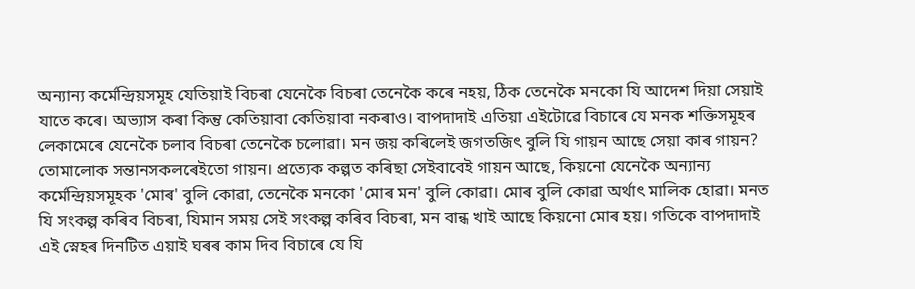অন্যান্য কৰ্মেন্দ্ৰিয়সমূহ যেতিয়াই বিচৰা যেনেকৈ বিচৰা তেনেকৈ কৰে নহয়, ঠিক তেনেকৈ মনকো যি আদেশ দিয়া সেয়াই যাতে কৰে। অভ্যাস কৰা কিন্তু কেতিয়াবা কেতিয়াবা নকৰাও। বাপদাদাই এতিয়া এইটোৱে বিচাৰে যে মনক শক্তিসমূহৰ লেকামেৰে যেনেকৈ চলাব বিচৰা তেনেকৈ চলোৱা। মন জয় কৰিলেই জগতজিৎ বুলি যি গায়ন আছে সেয়া কাৰ গায়ন? তোমালোক সন্তানসকলৰেইতো গায়ন। প্ৰত্যেক কল্পত কৰিছা সেইবাবেই গায়ন আছে, কিয়নো যেনেকৈ অন্যান্য কৰ্মেন্দ্ৰিয়সমূহক 'মোৰ' বুলি কোৱা, তেনেকৈ মনকো 'মোৰ মন' বুলি কোৱা। মোৰ বুলি কোৱা অৰ্থাৎ মালিক হোৱা। মনত যি সংকল্প কৰিব বিচৰা, যিমান সময় সেই সংকল্প কৰিব বিচৰা, মন বান্ধ খাই আছে কিয়নো মোৰ হয়। গতিকে বাপদাদাই এই স্নেহৰ দিনটিত এয়াই ঘৰৰ কাম দিব বিচাৰে যে যি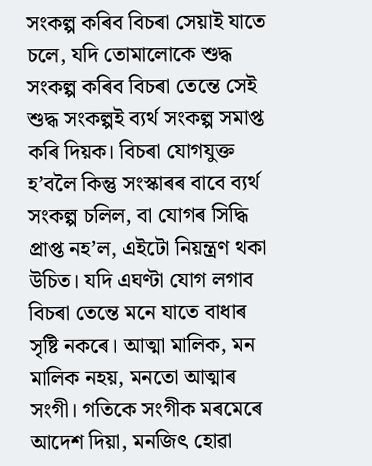সংকল্প কৰিব বিচৰা সেয়াই যাতে চলে, যদি তোমালোকে শুদ্ধ সংকল্প কৰিব বিচৰা তেন্তে সেই শুদ্ধ সংকল্পই ব্যৰ্থ সংকল্প সমাপ্ত কৰি দিয়ক। বিচৰা যোগযুক্ত হ’বলৈ কিন্তু সংস্কাৰৰ বাবে ব্যৰ্থ সংকল্প চলিল, বা যোগৰ সিদ্ধি প্ৰাপ্ত নহ’ল, এইটো নিয়ন্ত্ৰণ থকা উচিত। যদি এঘণ্টা যোগ লগাব বিচৰা তেন্তে মনে যাতে বাধাৰ সৃষ্টি নকৰে। আত্মা মালিক, মন মালিক নহয়, মনতো আত্মাৰ সংগী। গতিকে সংগীক মৰমেৰে আদেশ দিয়া, মনজিৎ হোৱা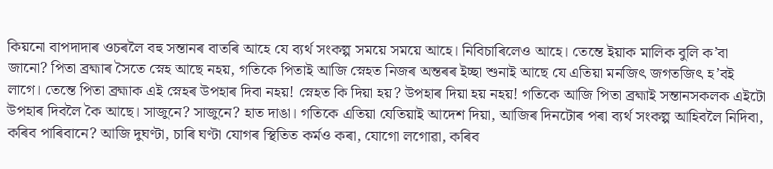কিয়নো বাপদাদাৰ ওচৰলৈ বহু সন্তানৰ বাতৰি আহে যে ব্যৰ্থ সংকল্প সময়ে সময়ে আহে। নিবিচাৰিলেও আহে। তেন্তে ইয়াক মালিক বুলি ক’বা জানো? পিতা ব্ৰহ্মাৰ সৈতে স্নেহ আছে নহয়, গতিকে পিতাই আজি স্নেহত নিজৰ অন্তৰৰ ইচ্ছা শুনাই আছে যে এতিয়া মনজিৎ জগতজিৎ হ’বই লাগে। তেন্তে পিতা ব্ৰহ্মাক এই স্নেহৰ উপহাৰ দিবা নহয়! স্নেহত কি দিয়া হয়? উপহাৰ দিয়া হয় নহয়! গতিকে আজি পিতা ব্ৰহ্মাই সন্তানসকলক এইটো উপহাৰ দিবলৈ কৈ আছে। সাজুনে? সাজুনে? হাত দাঙা। গতিকে এতিয়া যেতিয়াই আদেশ দিয়া, আজিৰ দিনটোৰ পৰা ব্যৰ্থ সংকল্প আহিবলৈ নিদিবা, কৰিব পাৰিবানে? আজি দুঘণ্টা, চাৰি ঘণ্টা যোগৰ স্থিতিত কৰ্মও কৰা, যোগো লগোৱা, কৰিব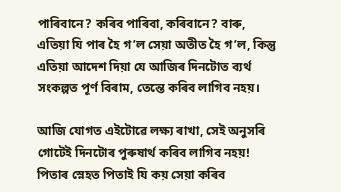পাৰিবানে? কৰিব পাৰিবা, কৰিবানে? বাৰু, এতিয়া যি পাৰ হৈ গ’ল সেয়া অতীত হৈ গ’ল, কিন্তু এতিয়া আদেশ দিয়া যে আজিৰ দিনটোত ব্যৰ্থ সংকল্পত পূৰ্ণ বিৰাম, তেন্তে কৰিব লাগিব নহয়।

আজি যোগত এইটোৱে লক্ষ্য ৰাখা, সেই অনুসৰি গোটেই দিনটোৰ পুৰুষাৰ্থ কৰিব লাগিব নহয়! পিতাৰ স্নেহত পিতাই যি কয় সেয়া কৰিব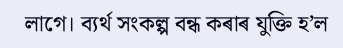লাগে। ব্যৰ্থ সংকল্প বন্ধ কৰাৰ যুক্তি হ’ল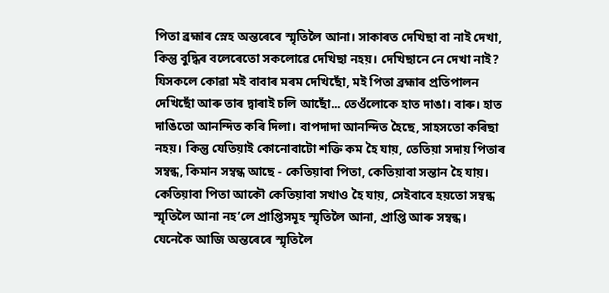পিতা ব্ৰহ্মাৰ স্নেহ অন্তৰেৰে স্মৃতিলৈ আনা। সাকাৰত দেখিছা বা নাই দেখা, কিন্তু বুদ্ধিৰ বলেৰেতো সকলোৱে দেখিছা নহয়। দেখিছানে নে দেখা নাই? যিসকলে কোৱা মই বাবাৰ মৰম দেখিছোঁ, মই পিতা ব্ৰহ্মাৰ প্ৰতিপালন দেখিছোঁ আৰু তাৰ দ্বাৰাই চলি আছোঁ... তেওঁলোকে হাত দাঙা। বাৰু। হাত দাঙিতো আনন্দিত কৰি দিলা। বাপদাদা আনন্দিত হৈছে, সাহসতো কৰিছা নহয়। কিন্তু যেতিয়াই কোনোবাটো শক্তি কম হৈ যায়, তেতিয়া সদায় পিতাৰ সম্বন্ধ, কিমান সম্বন্ধ আছে - কেতিয়াবা পিতা, কেতিয়াবা সন্তান হৈ যায়। কেতিয়াবা পিতা আকৌ কেতিয়াবা সখাও হৈ যায়, সেইবাবে হয়তো সম্বন্ধ স্মৃতিলৈ আনা নহ’লে প্ৰাপ্তিসমূহ স্মৃতিলৈ আনা, প্ৰাপ্তি আৰু সম্বন্ধ। যেনেকৈ আজি অন্তৰেৰে স্মৃতিলৈ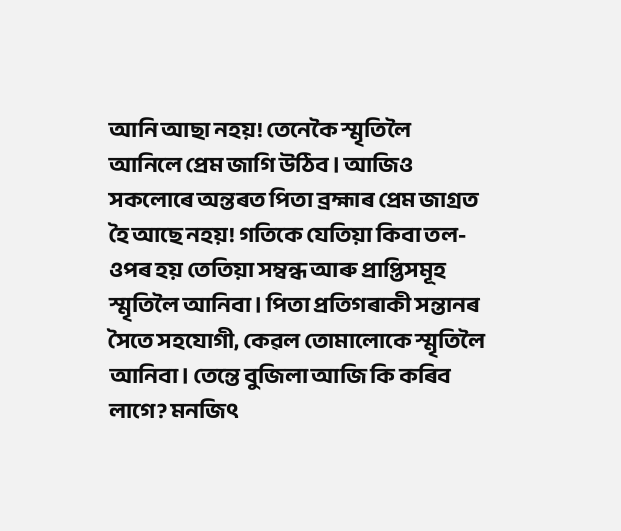আনি আছা নহয়! তেনেকৈ স্মৃতিলৈ আনিলে প্ৰেম জাগি উঠিব। আজিও সকলোৰে অন্তৰত পিতা ব্ৰহ্মাৰ প্ৰেম জাগ্ৰত হৈ আছে নহয়! গতিকে যেতিয়া কিবা তল-ওপৰ হয় তেতিয়া সম্বন্ধ আৰু প্ৰাপ্তিসমূহ স্মৃতিলৈ আনিবা। পিতা প্ৰতিগৰাকী সন্তানৰ সৈতে সহযোগী, কেৱল তোমালোকে স্মৃতিলৈ আনিবা। তেন্তে বুজিলা আজি কি কৰিব লাগে? মনজিৎ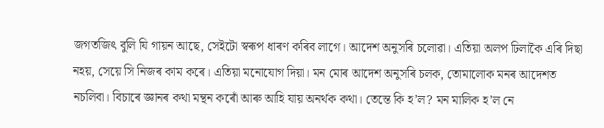জগতজিৎ বুলি যি গায়ন আছে, সেইটো স্বৰূপ ধাৰণ কৰিব লাগে। আদেশ অনুসৰি চলোৱা। এতিয়া অলপ ঢিলাকৈ এৰি দিছা নহয়, সেয়ে সি নিজৰ কাম কৰে। এতিয়া মনোযোগ দিয়া। মন মোৰ আদেশ অনুসৰি চলক, তোমালোক মনৰ আদেশত নচলিবা। বিচাৰে জ্ঞানৰ কথা মন্থন কৰোঁ আৰু আহি যায় অনৰ্থক কথা। তেন্তে কি হ’ল? মন মালিক হ’ল নে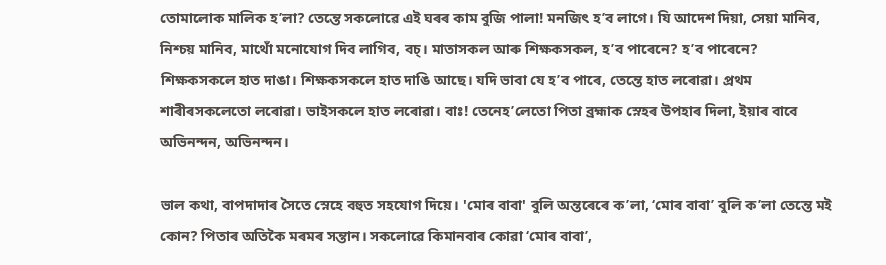তোমালোক মালিক হ’লা? তেন্তে সকলোৱে এই ঘৰৰ কাম বুজি পালা! মনজিৎ হ’ব লাগে। যি আদেশ দিয়া, সেয়া মানিব, নিশ্চয় মানিব, মাথোঁ মনোযোগ দিব লাগিব, বচ্‌। মাতাসকল আৰু শিক্ষকসকল, হ’ব পাৰেনে? হ’ব পাৰেনে? শিক্ষকসকলে হাত দাঙা। শিক্ষকসকলে হাত দাঙি আছে। যদি ভাবা যে হ’ব পাৰে, তেন্তে হাত লৰোৱা। প্ৰথম শাৰীৰসকলেতো লৰোৱা। ভাইসকলে হাত লৰোৱা। বাঃ! তেনেহ’লেতো পিতা ব্ৰহ্মাক স্নেহৰ উপহাৰ দিলা, ইয়াৰ বাবে অভিনন্দন, অভিনন্দন।

ভাল কথা, বাপদাদাৰ সৈতে স্নেহে বহুত সহযোগ দিয়ে। 'মোৰ বাবা' বুলি অন্তৰেৰে ক’লা, ‘মোৰ বাবা’ বুলি ক’লা তেন্তে মই কোন? পিতাৰ অতিকৈ মৰমৰ সন্তান। সকলোৱে কিমানবাৰ কোৱা ‘মোৰ বাবা’,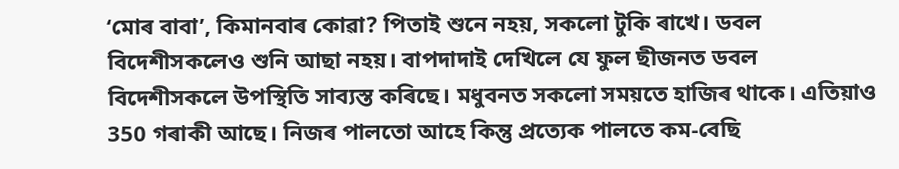‘মোৰ বাবা’, কিমানবাৰ কোৱা? পিতাই শুনে নহয়, সকলো টুকি ৰাখে। ডবল বিদেশীসকলেও শুনি আছা নহয়। বাপদাদাই দেখিলে যে ফুল ছীজনত ডবল বিদেশীসকলে উপস্থিতি সাব্যস্ত কৰিছে। মধুবনত সকলো সময়তে হাজিৰ থাকে। এতিয়াও 350 গৰাকী আছে। নিজৰ পালতো আহে কিন্তু প্ৰত্যেক পালতে কম-বেছি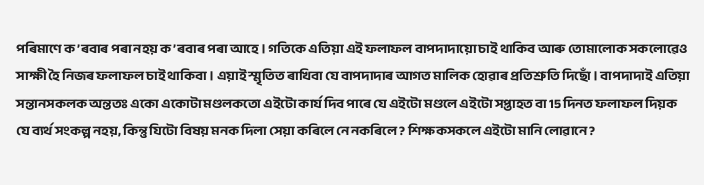পৰিমাণে ক’ৰবাৰ পৰা নহয় ক’ৰবাৰ পৰা আহে। গতিকে এতিয়া এই ফলাফল বাপদাদায়ো চাই থাকিব আৰু তোমালোক সকলোৱেও সাক্ষী হৈ নিজৰ ফলাফল চাই থাকিবা। এয়াই স্মৃতিত ৰাখিবা যে বাপদাদাৰ আগত মালিক হোৱাৰ প্ৰতিশ্ৰুতি দিছোঁ। বাপদাদাই এতিয়া সন্তানসকলক অন্ততঃ একো একোটা মণ্ডলকতো এইটো কাৰ্য দিব পাৰে যে এইটো মণ্ডলে এইটো সপ্তাহত বা 15 দিনত ফলাফল দিয়ক যে ব্যৰ্থ সংকল্প নহয়, কিন্তু যিটো বিষয় মনক দিলা সেয়া কৰিলে নে নকৰিলে? শিক্ষকসকলে এইটো মানি লোৱানে?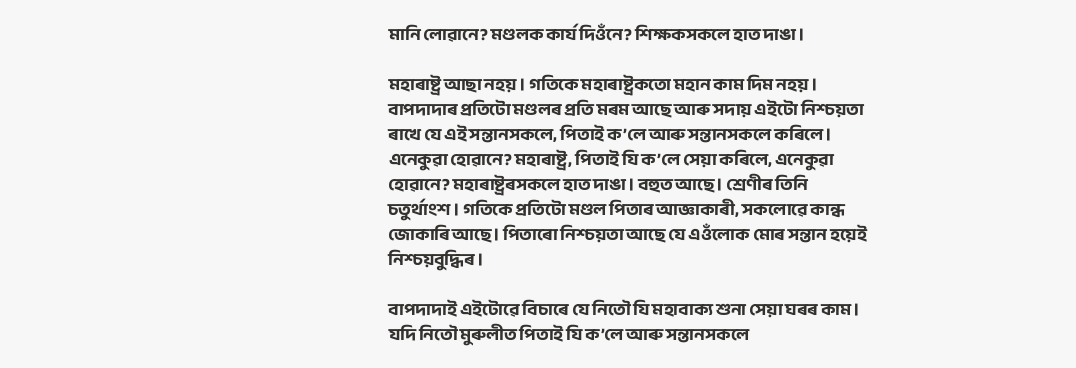মানি লোৱানে? মণ্ডলক কাৰ্য দিওঁনে? শিক্ষকসকলে হাত দাঙা।

মহাৰাষ্ট্ৰ আছা নহয়। গতিকে মহাৰাষ্ট্ৰকতো মহান কাম দিম নহয়। বাপদাদাৰ প্ৰতিটো মণ্ডলৰ প্ৰতি মৰম আছে আৰু সদায় এইটো নিশ্চয়তা ৰাখে যে এই সন্তানসকলে, পিতাই ক’লে আৰু সন্তানসকলে কৰিলে। এনেকুৱা হোৱানে? মহাৰাষ্ট্ৰ, পিতাই যি ক’লে সেয়া কৰিলে, এনেকুৱা হোৱানে? মহাৰাষ্ট্ৰৰসকলে হাত দাঙা। বহুত আছে। শ্ৰেণীৰ তিনি চতুৰ্থাংশ। গতিকে প্ৰতিটো মণ্ডল পিতাৰ আজ্ঞাকাৰী, সকলোৱে কান্ধ জোকাৰি আছে। পিতাৰো নিশ্চয়তা আছে যে এওঁলোক মোৰ সন্তান হয়েই নিশ্চয়বুদ্ধিৰ।

বাপদাদাই এইটোৱে বিচাৰে যে নিতৌ যি মহাবাক্য শুনা সেয়া ঘৰৰ কাম। যদি নিতৌ মুৰুলীত পিতাই যি ক’লে আৰু সন্তানসকলে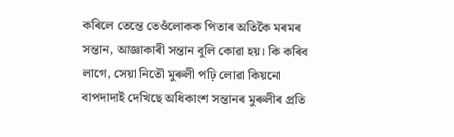কৰিলে তেন্তে তেওঁলোকক পিতাৰ অতিকৈ মৰমৰ সন্তান, আজ্ঞাকাৰী সন্তান বুলি কোৱা হয়। কি কৰিব লাগে, সেয়া নিতৌ মুৰুলী পঢ়ি লোৱা কিয়নো বাপদাদাই দেখিছে অধিকাংশ সন্তানৰ মুৰুলীৰ প্ৰতি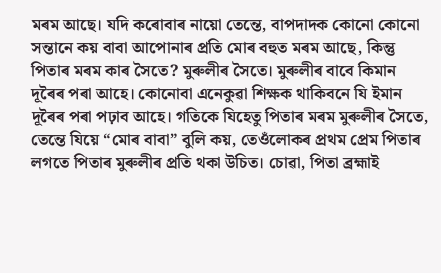মৰম আছে। যদি কৰোবাৰ নায়ো তেন্তে, বাপদাদক কোনো কোনো সন্তানে কয় বাবা আপোনাৰ প্ৰতি মোৰ বহুত মৰম আছে, কিন্তু পিতাৰ মৰম কাৰ সৈতে? মুৰুলীৰ সৈতে। মুৰুলীৰ বাবে কিমান দূৰৈৰ পৰা আহে। কোনোবা এনেকুৱা শিক্ষক থাকিবনে যি ইমান দূৰৈৰ পৰা পঢ়াব আহে। গতিকে যিহেতু পিতাৰ মৰম মুৰুলীৰ সৈতে, তেন্তে যিয়ে “মোৰ বাবা” বুলি কয়, তেওঁলোকৰ প্ৰথম প্ৰেম পিতাৰ লগতে পিতাৰ মুৰুলীৰ প্ৰতি থকা উচিত। চোৱা, পিতা ব্ৰহ্মাই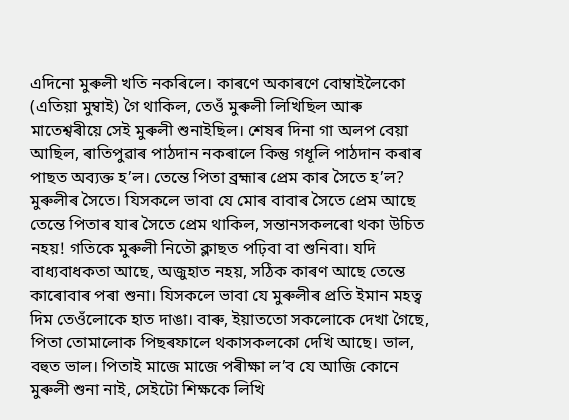এদিনো মুৰুলী খতি নকৰিলে। কাৰণে অকাৰণে বোম্বাইলৈকো (এতিয়া মুম্বাই) গৈ থাকিল, তেওঁ মুৰুলী লিখিছিল আৰু মাতেশ্বৰীয়ে সেই মুৰুলী শুনাইছিল। শেষৰ দিনা গা অলপ বেয়া আছিল, ৰাতিপুৱাৰ পাঠদান নকৰালে কিন্তু গধূলি পাঠদান কৰাৰ পাছত অব্যক্ত হ’ল। তেন্তে পিতা ব্ৰহ্মাৰ প্ৰেম কাৰ সৈতে হ’ল? মুৰুলীৰ সৈতে। যিসকলে ভাবা যে মোৰ বাবাৰ সৈতে প্ৰেম আছে তেন্তে পিতাৰ যাৰ সৈতে প্ৰেম থাকিল, সন্তানসকলৰো থকা উচিত নহয়! গতিকে মুৰুলী নিতৌ ক্লাছত পঢ়িবা বা শুনিবা। যদি বাধ্যবাধকতা আছে, অজুহাত নহয়, সঠিক কাৰণ আছে তেন্তে কাৰোবাৰ পৰা শুনা। যিসকলে ভাবা যে মুৰুলীৰ প্ৰতি ইমান মহত্ব দিম তেওঁলোকে হাত দাঙা। বাৰু, ইয়াততো সকলোকে দেখা গৈছে, পিতা তোমালোক পিছৰফালে থকাসকলকো দেখি আছে। ভাল, বহুত ভাল। পিতাই মাজে মাজে পৰীক্ষা ল’ব যে আজি কোনে মুৰুলী শুনা নাই, সেইটো শিক্ষকে লিখি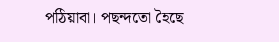পঠিয়াবা। পছন্দতো হৈছে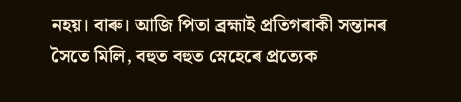নহয়। বাৰু। আজি পিতা ব্ৰহ্মাই প্ৰতিগৰাকী সন্তানৰ সৈতে মিলি, বহুত বহুত স্নেহেৰে প্ৰত্যেক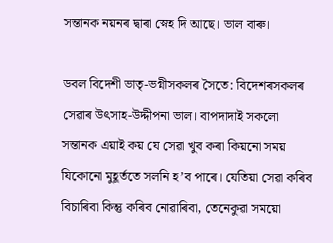সন্তানক নয়নৰ দ্বাৰা স্নেহ দি আছে। ভাল বাৰু।

ডবল বিদেশী ভাতৃ-ভগ্নীসকলৰ সৈতে: বিদেশৰসকলৰ সেৱাৰ উৎসাহ-উদ্দীপনা ভাল। বাপদাদাই সকলো সন্তানক এয়াই কয় যে সেৱা খুব কৰা কিয়নো সময় যিকোনো মুহূৰ্ততে সলনি হ’ব পাৰে। যেতিয়া সেৱা কৰিব বিচাৰিবা কিন্তু কৰিব নোৱাৰিবা, তেনেকুৱা সময়ো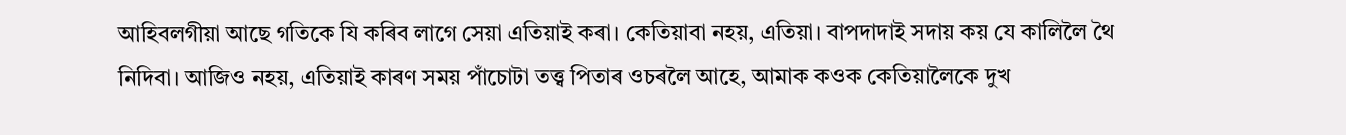আহিবলগীয়া আছে গতিকে যি কৰিব লাগে সেয়া এতিয়াই কৰা। কেতিয়াবা নহয়, এতিয়া। বাপদাদাই সদায় কয় যে কালিলৈ থৈ নিদিবা। আজিও নহয়, এতিয়াই কাৰণ সময় পাঁচোটা তত্ত্ব পিতাৰ ওচৰলৈ আহে, আমাক কওক কেতিয়ালৈকে দুখ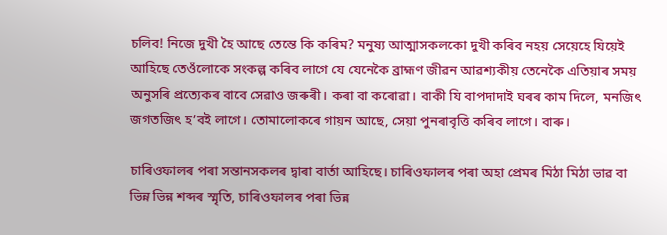চলিব! নিজে দুখী হৈ আছে তেন্তে কি কৰিম? মনুষ্য আত্মাসকলকো দুখী কৰিব নহয় সেয়েহে যিয়েই আহিছে তেওঁলোকে সংকল্প কৰিব লাগে যে যেনেকৈ ব্ৰাহ্মণ জীৱন আৱশ্যকীয় তেনেকৈ এতিয়াৰ সময় অনুসৰি প্ৰত্যেকৰ বাবে সেৱাও জৰুৰী। কৰা বা কৰোৱা। বাকী যি বাপদাদাই ঘৰৰ কাম দিলে, মনজিৎ জগতজিৎ হ’বই লাগে। তোমালোকৰে গায়ন আছে, সেয়া পুনৰাবৃত্তি কৰিব লাগে। বাৰু।

চাৰিওফালৰ পৰা সন্তানসকলৰ দ্বাৰা বাৰ্তা আহিছে। চাৰিওফালৰ পৰা অহা প্ৰেমৰ মিঠা মিঠা ভাৱ বা ভিন্ন ভিন্ন শব্দৰ স্মৃতি, চাৰিওফালৰ পৰা ভিন্ন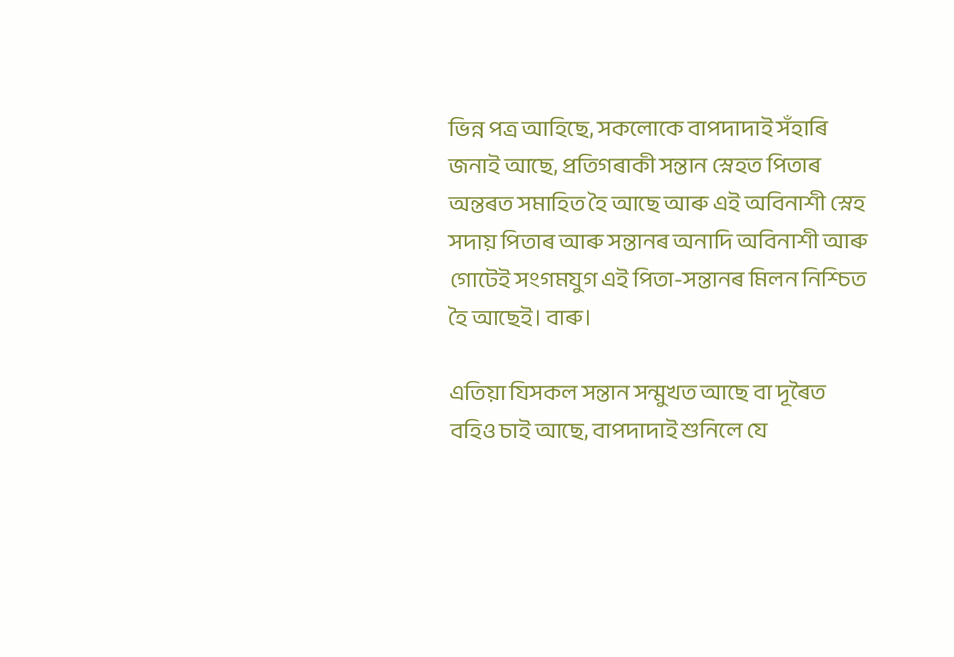ভিন্ন পত্ৰ আহিছে, সকলোকে বাপদাদাই সঁহাৰি জনাই আছে, প্ৰতিগৰাকী সন্তান স্নেহত পিতাৰ অন্তৰত সমাহিত হৈ আছে আৰু এই অবিনাশী স্নেহ সদায় পিতাৰ আৰু সন্তানৰ অনাদি অবিনাশী আৰু গোটেই সংগমযুগ এই পিতা-সন্তানৰ মিলন নিশ্চিত হৈ আছেই। বাৰু।

এতিয়া যিসকল সন্তান সন্মুখত আছে বা দূৰৈত বহিও চাই আছে, বাপদাদাই শুনিলে যে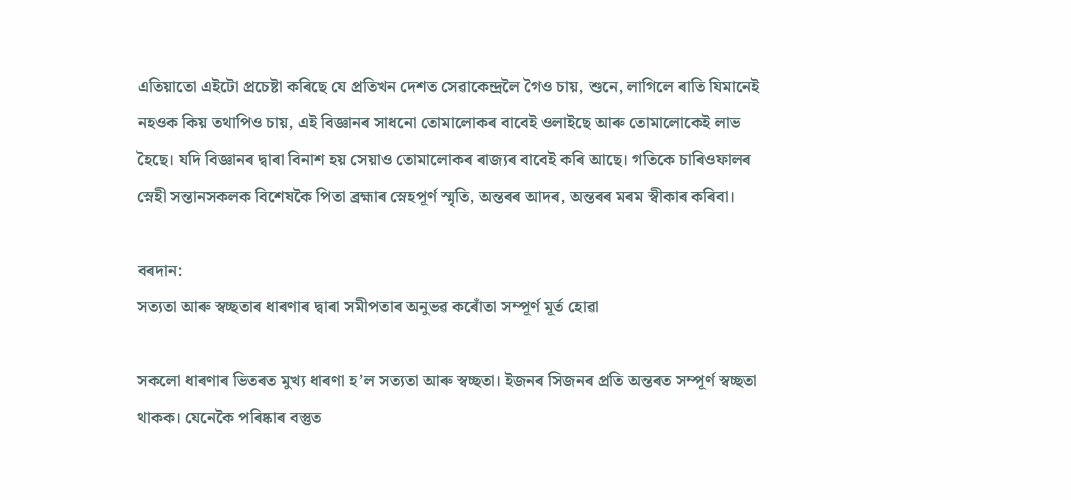এতিয়াতো এইটো প্ৰচেষ্টা কৰিছে যে প্ৰতিখন দেশত সেৱাকেন্দ্ৰলৈ গৈও চায়, শুনে, লাগিলে ৰাতি যিমানেই নহওক কিয় তথাপিও চায়, এই বিজ্ঞানৰ সাধনো তোমালোকৰ বাবেই ওলাইছে আৰু তোমালোকেই লাভ হৈছে। যদি বিজ্ঞানৰ দ্বাৰা বিনাশ হয় সেয়াও তোমালোকৰ ৰাজ্যৰ বাবেই কৰি আছে। গতিকে চাৰিওফালৰ স্নেহী সন্তানসকলক বিশেষকৈ পিতা ব্ৰহ্মাৰ স্নেহপূৰ্ণ স্মৃতি, অন্তৰৰ আদৰ, অন্তৰৰ মৰম স্বীকাৰ কৰিবা।

বৰদান:
সত্যতা আৰু স্বচ্ছতাৰ ধাৰণাৰ দ্বাৰা সমীপতাৰ অনুভৱ কৰোঁতা সম্পূৰ্ণ মূৰ্ত হোৱা

সকলো ধাৰণাৰ ভিতৰত মুখ্য ধাৰণা হ’ল সত্যতা আৰু স্বচ্ছতা। ইজনৰ সিজনৰ প্ৰতি অন্তৰত সম্পূৰ্ণ স্বচ্ছতা থাকক। যেনেকৈ পৰিষ্কাৰ বস্তুত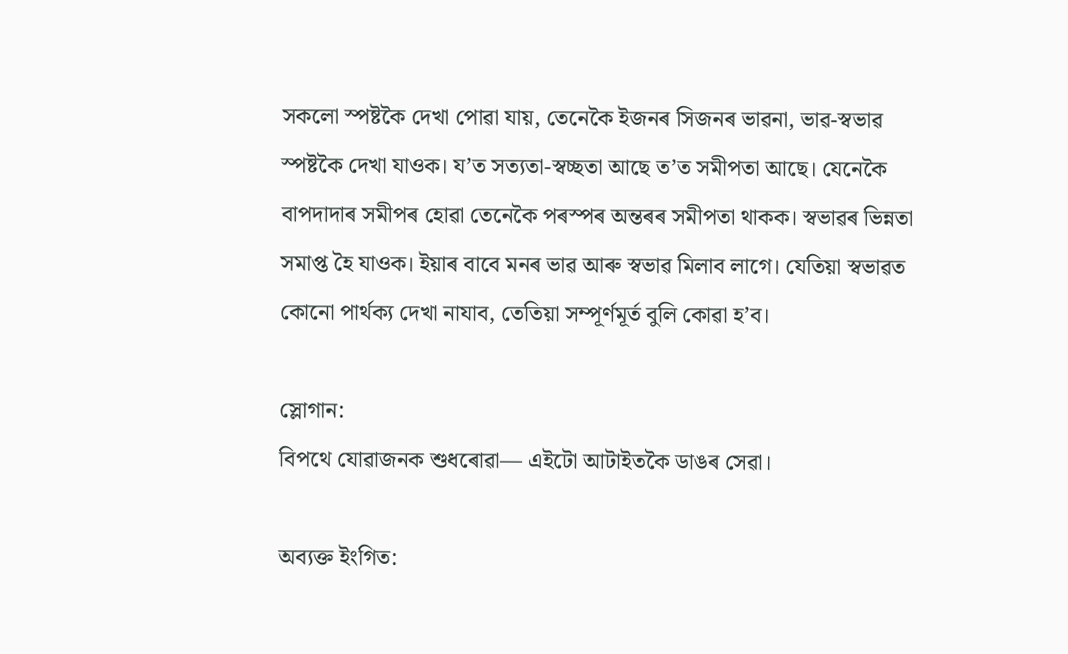সকলো স্পষ্টকৈ দেখা পোৱা যায়, তেনেকৈ ইজনৰ সিজনৰ ভাৱনা, ভাৱ-স্বভাৱ স্পষ্টকৈ দেখা যাওক। য’ত সত্যতা-স্বচ্ছতা আছে ত’ত সমীপতা আছে। যেনেকৈ বাপদাদাৰ সমীপৰ হোৱা তেনেকৈ পৰস্পৰ অন্তৰৰ সমীপতা থাকক। স্বভাৱৰ ভিন্নতা সমাপ্ত হৈ যাওক। ইয়াৰ বাবে মনৰ ভাৱ আৰু স্বভাৱ মিলাব লাগে। যেতিয়া স্বভাৱত কোনো পাৰ্থক্য দেখা নাযাব, তেতিয়া সম্পূৰ্ণমূৰ্ত বুলি কোৱা হ’ব।

স্লোগান:
বিপথে যোৱাজনক শুধৰোৱা— এইটো আটাইতকৈ ডাঙৰ সেৱা।

অব্যক্ত ইংগিত: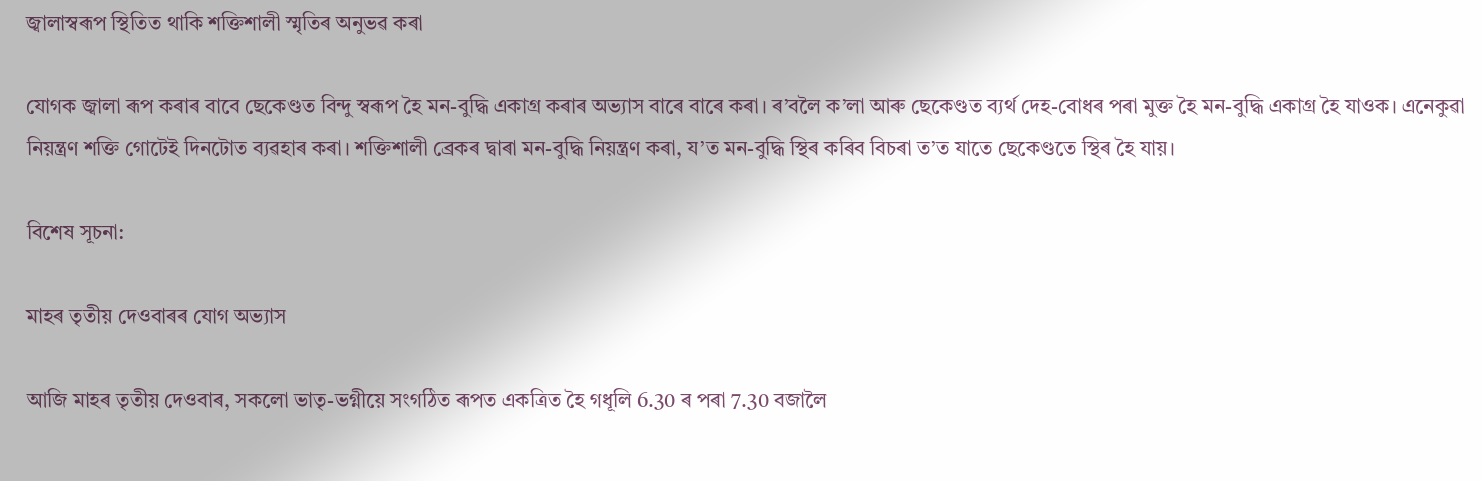জ্বালাস্বৰূপ স্থিতিত থাকি শক্তিশালী স্মৃতিৰ অনুভৱ কৰা

যোগক জ্বালা ৰূপ কৰাৰ বাবে ছেকেণ্ডত বিন্দু স্বৰূপ হৈ মন-বুদ্ধি একাগ্ৰ কৰাৰ অভ্যাস বাৰে বাৰে কৰা। ৰ’বলৈ ক’লা আৰু ছেকেণ্ডত ব্যৰ্থ দেহ-বোধৰ পৰা মুক্ত হৈ মন-বুদ্ধি একাগ্ৰ হৈ যাওক। এনেকুৱা নিয়ন্ত্ৰণ শক্তি গোটেই দিনটোত ব্যৱহাৰ কৰা। শক্তিশালী ব্ৰেকৰ দ্বাৰা মন-বুদ্ধি নিয়ন্ত্ৰণ কৰা, য’ত মন-বুদ্ধি স্থিৰ কৰিব বিচৰা ত’ত যাতে ছেকেণ্ডতে স্থিৰ হৈ যায়।

বিশেষ সূচনা:

মাহৰ তৃতীয় দেওবাৰৰ যোগ অভ্যাস

আজি মাহৰ তৃতীয় দেওবাৰ, সকলো ভাতৃ-ভগ্নীয়ে সংগঠিত ৰূপত একত্ৰিত হৈ গধূলি 6.30 ৰ পৰা 7.30 বজালৈ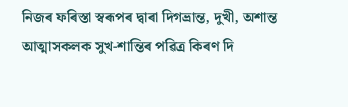নিজৰ ফৰিস্তা স্বৰূপৰ দ্বাৰা দিগভ্ৰান্ত, দুখী, অশান্ত আত্মাসকলক সুখ-শান্তিৰ পৱিত্ৰ কিৰণ দি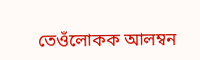তেওঁলোকক আলম্বন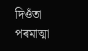দিওঁতা পৰমাত্মা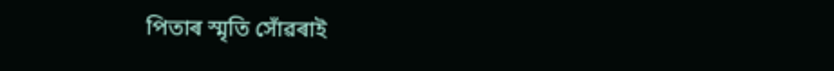পিতাৰ স্মৃতি সোঁৱৰাই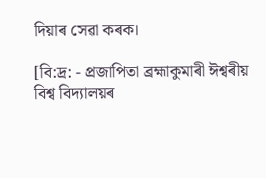দিয়াৰ সেৱা কৰক।

[বি:দ্ৰ: - প্ৰজাপিতা ব্ৰহ্মাকুমাৰী ঈশ্বৰীয় বিশ্ব বিদ্যালয়ৰ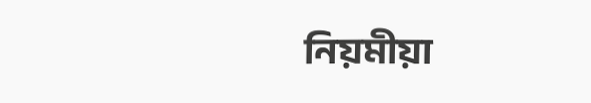নিয়মীয়া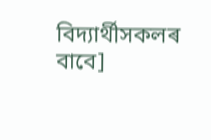বিদ্যাৰ্থীসকলৰ বাবে]